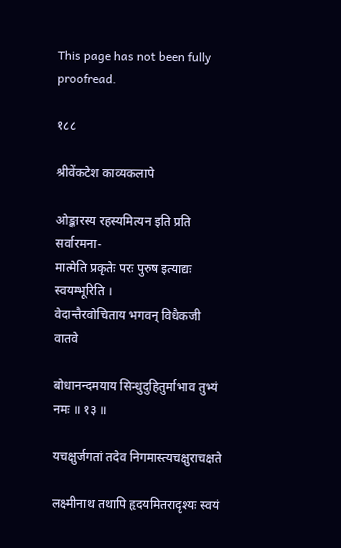This page has not been fully proofread.

१८८

श्रीवेंकटेश काव्यकलापे

ओङ्कारस्य रहस्यमित्यन इति प्रति सर्वारमना-
मात्मेति प्रकृतेः परः पुरुष इत्याद्यः स्वयम्भूरिति ।
वेदान्तैरवोचिताय भगवन् विधैकजी वातवे

बोधानन्दमयाय सिन्धुदुहितुर्माभाव तुभ्यं नमः ॥ १३ ॥

यचक्षुर्जगतां तदेव निगमास्त्यचक्षुराचक्षते

लक्ष्मीनाथ तथापि हृदयमितरादृश्यः स्वयं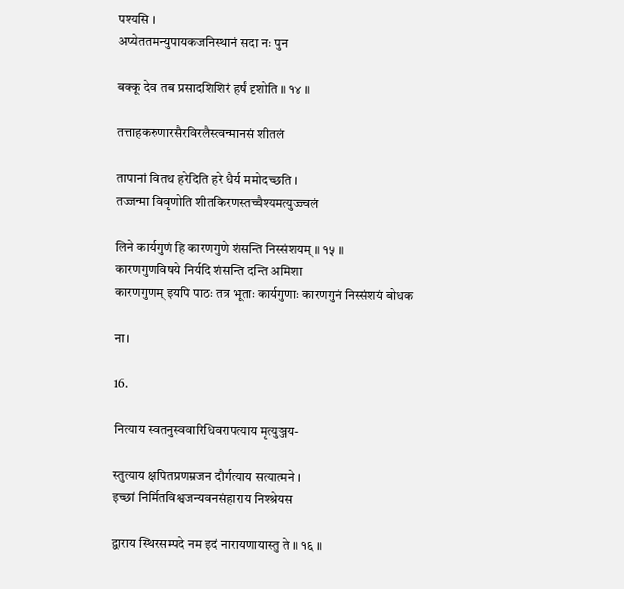पश्यसि ।
अप्येततमन्युपायकजनिस्थानं सदा नः पुन

बक्कू देव तब प्रसादशिशिरं हर्षं दृशोति ॥ १४ ॥

तत्ताहकरुणारसैरविरलैस्त्वन्मानसं शीतलं

तापानां वितथ हरेदिति हरे धैर्य ममोदच्छति ।
तज्जन्मा विवृणोति शीतकिरणस्तच्चैश्यमत्युज्ज्वलं

लिने कार्यगुणं हि कारणगुणे शंसन्ति निस्संशयम् ॥ १५ ॥
कारणगुणविषये निर्यदि शंसन्ति दन्ति अमिशा
कारणगुणम् इयपि पाठः तत्र भूताः कार्यगुणाः कारणगुनं निस्संशयं बोधक

ना।

16.

नित्याय स्वतनुस्ववारिधिवरापत्याय मृत्युञ्जय-

स्तुत्याय क्षपितप्रणम्रजन दौर्गत्याय सत्यात्मने ।
इच्छां निर्मितविश्वजन्यवनसंहाराय निश्श्रेयस

द्वाराय स्थिरसम्पदे नम इदं नारायणायास्तु ते ॥ १६ ॥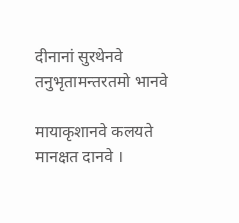दीनानां सुरथेनवे तनुभृतामन्तरतमो भानवे

मायाकृशानवे कलयते मानक्षत दानवे ।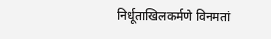निर्धूताखिलकर्मणे विनमतां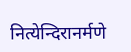नित्येन्दिरानर्मणे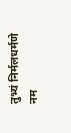तुभ्यं निर्मलधर्मणे नम